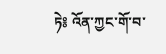ཏེ༔ འོན་ཀྱང་གོ་བ་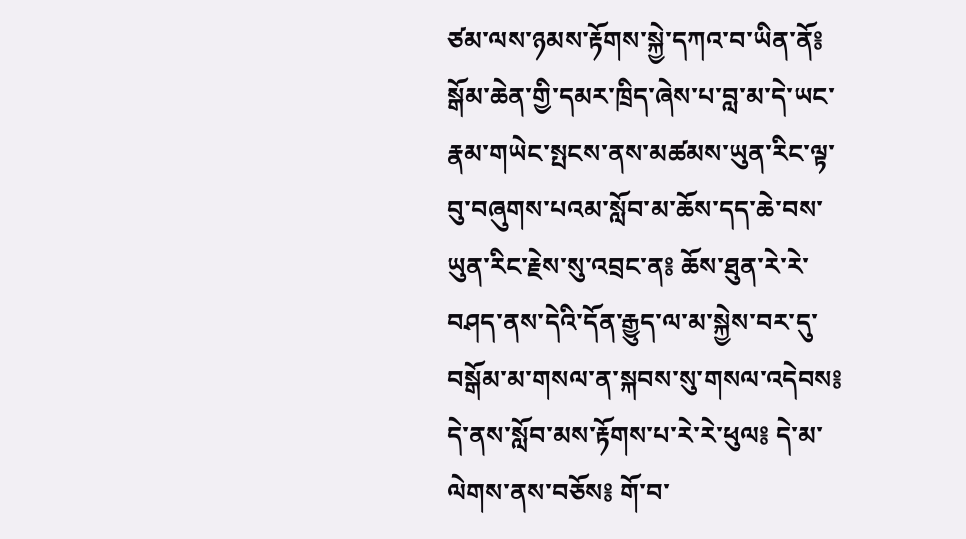ཙམ་ལས་ཉམས་རྟོགས་སྐྱེ་དཀའ་བ་ཡིན་ནོ༔ སྒོམ་ཆེན་གྱི་དམར་ཁྲིད་ཞེས་པ་བླ་མ་དེ་ཡང་རྣམ་གཡེང་སྤངས་ནས་མཚམས་ཡུན་རིང་ལྟ་བུ་བཞུགས་པའམ་སློབ་མ་ཆོས་དད་ཆེ་བས་ཡུན་རིང་རྗེས་སུ་འབྲང་ན༔ ཆོས་ཐུན་རེ་རེ་བཤད་ནས་དེའི་དོན་རྒྱུད་ལ་མ་སྐྱེས་བར་དུ་བསྒོམ་མ་གསལ་ན་སྐབས་སུ་གསལ་འདེབས༔ དེ་ནས་སློབ་མས་རྟོགས་པ་རེ་རེ་ཕུལ༔ དེ་མ་ལེགས་ནས་བཅོས༔ གོ་བ་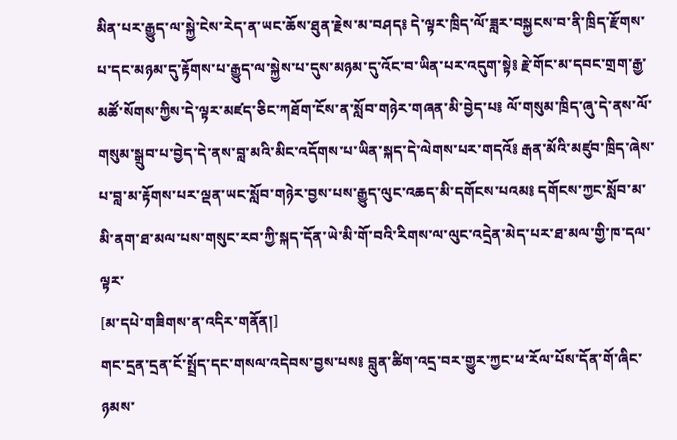མིན་པར་རྒྱུད་ལ་སྐྱེ་ངེས་རེད་ན་ཡང་ཆོས་ཐུན་རྗེས་མ་བཤད༔ དེ་ལྟར་ཁྲིད་ལོ་ཟླར་བསྐྱངས་བ་ནི་ཁྲིད་རྫོགས་པ་དང་མཉམ་དུ་རྟོགས་པ་རྒྱུད་ལ་སྐྱེས་པ་དུས་མཉམ་དུ་འོང་བ་ཡིན་པར་འདུག་སྟེ༔ རྗེ་གོང་མ་དབང་གྲག་རྒྱ་མཚོ་སོགས་ཀྱིས་དེ་ལྟར་མཛད་ཅིང་ཀཐོག་ངོས་ན་སློབ་གཉེར་གཞན་མི་བྱེད་པ༔ ལོ་གསུམ་ཁྲིད་ཞུ་དེ་ནས་ལོ་གསུམ་སྒྲུབ་པ་བྱེད་དེ་ནས་བླ་མའི་མིང་འདོགས་པ་ཡིན་སྐད་དེ་ལེགས་པར་གདའོ༔ རྒན་མོའི་མཛུབ་ཁྲིད་ཞེས་པ་བླ་མ་རྟོགས་པར་ལྡན་ཡང་སློབ་གཉེར་བྱས་པས་རྒྱུད་ལུང་འཆད་མི་དགོངས་པའམ༔ དགོངས་ཀྱང་སློབ་མ་མི་ནག་ཐ་མལ་པས་གསུང་རབ་ཀྱི་སྐད་དོན་ཡེ་མི་གོ་བའི་རིགས་ལ་ལུང་འདྲེན་མེད་པར་ཐ་མལ་གྱི་ཁ་དལ་ལྟར་
[མ་དཔེ་གཟིགས་ན་འདིར་གནོན།]
གང་དྲན་དྲན་ངོ་སྤྲོད་དང་གསལ་འདེབས་བྱས་པས༔ བླུན་ཚིག་འདྲ་བར་གྱུར་ཀྱང་ཕ་རོལ་པོས་དོན་གོ་ཞིང་ཉམས་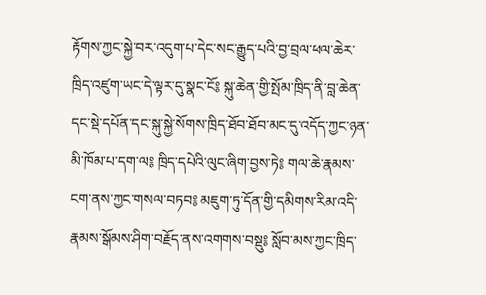རྟོགས་ཀྱང་སྐྱེ་བར་འདུག་པ་དེང་སང་རྒྱུད་པའི་བྱ་བྲལ་ཕལ་ཆེར་ཁྲིད་འཛུག་ཡང་དེ་ལྟར་དུ་སྣང་ངོ༔ སྐུ་ཆེན་གྱི་སྤོམ་ཁྲིད་ནི་བླ་ཆེན་དང་སྡེ་དཔོན་དང་སྐུ་སྐྱེ་སོགས་ཁྲིད་ཐོབ་ཐོབ་མང་དུ་འདོད་ཀྱང་ཉན་མི་ཁོམ་པ་དག་ལ༔ ཁྲིད་དཔེའི་ལུང་ཞིག་བྱས་ཏེ༔ གལ་ཆེ་རྣམས་ངག་ནས་ཀྱང་གསལ་བཏབ༔ མཇུག་ཏུ་དོན་གྱི་དམིགས་རིམ་འདི་རྣམས་སྒོམས་ཤིག་བརྗོད་ནས་འགགས་བསྡུ༔ སློབ་མས་ཀྱང་ཁྲིད་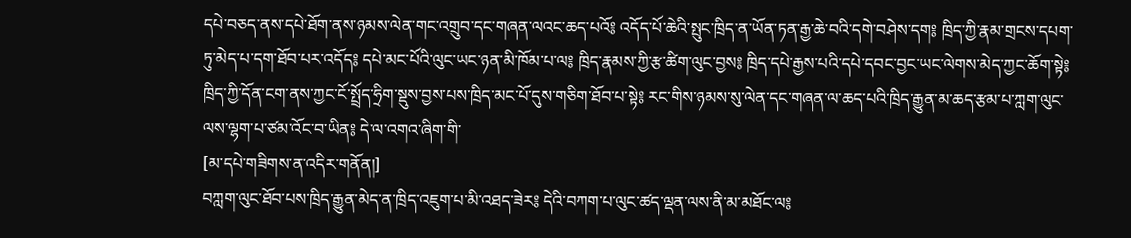དཔེ་བཅད་ནས་དཔེ་ཐོག་ནས་ཉམས་ལེན་གང་འགྲུབ་དང་གཞན་ལའང་ཆད་པའོ༔ འདོད་པོ་ཆེའི་སྤུང་ཁྲིད་ན་ཡོན་ཏན་རྒྱ་ཆེ་བའི་དགེ་བཤེས་དག༔ ཁྲིད་ཀྱི་རྣམ་གྲངས་དཔག་ཏུ་མེད་པ་དག་ཐོབ་པར་འདོད༔ དཔེ་མང་པོའི་ལུང་ཡང་ཉན་མི་ཁོམ་པ་ལ༔ ཁྲིད་རྣམས་ཀྱི་རྩ་ཚིག་ལུང་བྱས༔ ཁྲིད་དཔེ་རྒྱས་པའི་དཔེ་དབང་བྱང་ཡང་ལེགས་མེད་ཀྱང་ཆོག་སྟེ༔ ཁྲིད་ཀྱི་དོན་ངག་ནས་ཀྱང་ངོ་སྤྲོད་ཧྲིག་སྡུས་བྱས་པས་ཁྲིད་མང་པོ་དུས་གཅིག་ཐོབ་པ་སྟེ༔ རང་གིས་ཉམས་སུ་ལེན་དང་གཞན་ལ་ཆད་པའི་ཁྲིད་རྒྱུན་མ་ཆད་རྩམ་པ་ཀླག་ལུང་ལས་ལྷག་པ་ཙམ་འོང་བ་ཡིན༔ དེ་ལ་འགའ་ཞིག་གི་
[མ་དཔེ་གཟིགས་ན་འདིར་གནོན།]
བཀླག་ལུང་ཐོབ་པས་ཁྲིད་རྒྱུན་མེད་ན་ཁྲིད་འཇུག་པ་མི་འཐད་ཟེར༔ དེའི་བཀག་པ་ལུང་ཚད་ལྡན་ལས་ནི་མ་མཐོང་ལ༔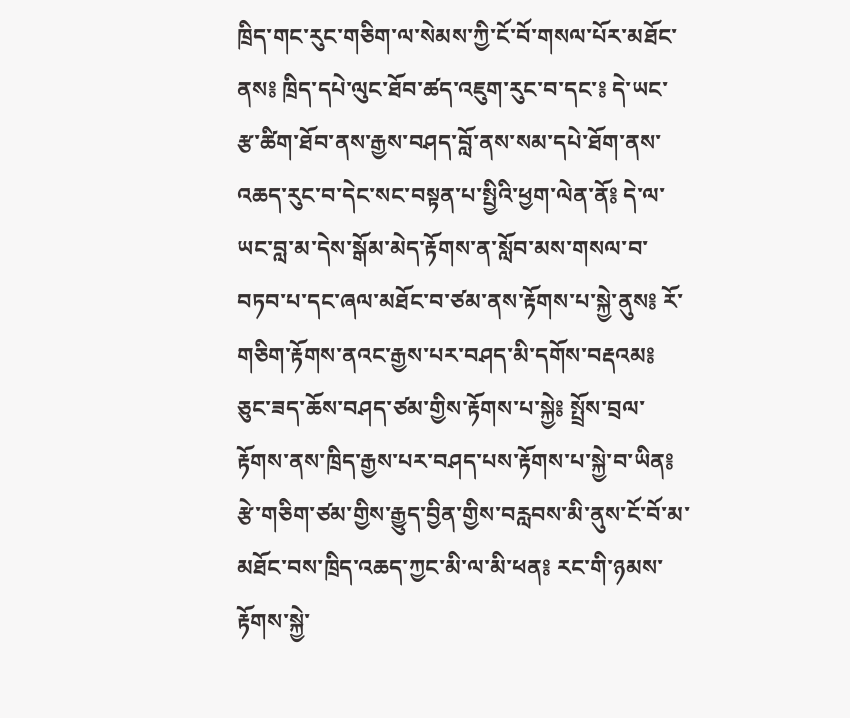ཁྲིད་གང་རུང་གཅིག་ལ་སེམས་ཀྱི་ངོ་བོ་གསལ་པོར་མཐོང་ནས༔ ཁྲིད་དཔེ་ལུང་ཐོབ་ཚད་འཇུག་རུང་བ་དང་༔ དེ་ཡང་རྩ་ཚིག་ཐོབ་ནས་རྒྱས་བཤད་བློ་ནས་སམ་དཔེ་ཐོག་ནས་འཆད་རུང་བ་དེང་སང་བསྟན་པ་སྤྱིའི་ཕྱག་ལེན་ནོ༔ དེ་ལ་ཡང་བླ་མ་དེས་སྒོམ་མེད་རྟོགས་ན་སློབ་མས་གསལ་བ་བཏབ་པ་དང་ཞལ་མཐོང་བ་ཙམ་ནས་རྟོགས་པ་སྐྱེ་ནུས༔ རོ་གཅིག་རྟོགས་ནའང་རྒྱས་པར་བཤད་མི་དགོས་བརྡའམ༔ ཅུང་ཟད་ཆོས་བཤད་ཙམ་གྱིས་རྟོགས་པ་སྐྱེ༔ སྤྲོས་བྲལ་རྟོགས་ནས་ཁྲིད་རྒྱས་པར་བཤད་པས་རྟོགས་པ་སྐྱེ་བ་ཡིན༔ རྩེ་གཅིག་ཙམ་གྱིས་རྒྱུད་བྱིན་གྱིས་བརླབས་མི་ནུས་ངོ་བོ་མ་མཐོང་བས་ཁྲིད་འཆད་ཀྱང་མི་ལ་མི་ཕན༔ རང་གི་ཉམས་རྟོགས་སྐྱེ་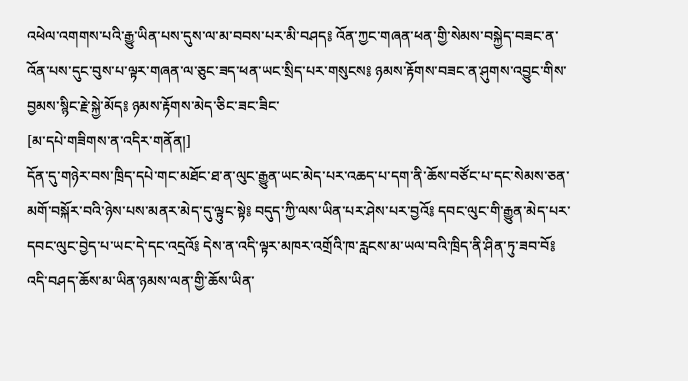འཕེལ་འགགས་པའི་རྒྱུ་ཡིན་པས་དུས་ལ་མ་བབས་པར་མི་བཤད༔ འོན་ཀྱང་གཞན་ཕན་གྱི་སེམས་བསྐྱེད་བཟང་ན་འོན་པས་དུང་བུས་པ་ལྟར་གཞན་ལ་ཅུང་ཟད་ཕན་ཡང་སྲིད་པར་གསུངས༔ ཉམས་རྟོགས་བཟང་ན་ཤུགས་འབྱུང་གིས་བྱམས་སྙིང་རྗེ་སྐྱེ་མོད༔ ཉམས་རྟོགས་མེད་ཅིང་ཟང་ཟིང་
[མ་དཔེ་གཟིགས་ན་འདིར་གནོན།]
དོན་དུ་གཉེར་བས་ཁྲིད་དཔེ་གང་མཐོང་ཐ་ན་ལུང་རྒྱུན་ཡང་མེད་པར་འཆད་པ་དག་ནི་ཆོས་བཙོང་པ་དང་སེམས་ཅན་མགོ་བསྐོར་བའི་ཉེས་པས་མནར་མེད་དུ་ལྟུང་སྟེ༔ བདུད་ཀྱི་ལས་ཡིན་པར་ཤེས་པར་བྱའོ༔ དབང་ལུང་གི་རྒྱུན་མེད་པར་དབང་ལུང་བྱེད་པ་ཡང་དེ་དང་འདྲའོ༔ དེས་ན་འདི་ལྟར་མཁར་འགྲོའི་ཁ་རླངས་མ་ཡལ་བའི་ཁྲིད་ནི་ཤིན་ཏུ་ཟབ་བོ༔ འདི་བཤད་ཆོས་མ་ཡིན་ཉམས་ལན་གྱི་ཆོས་ཡིན་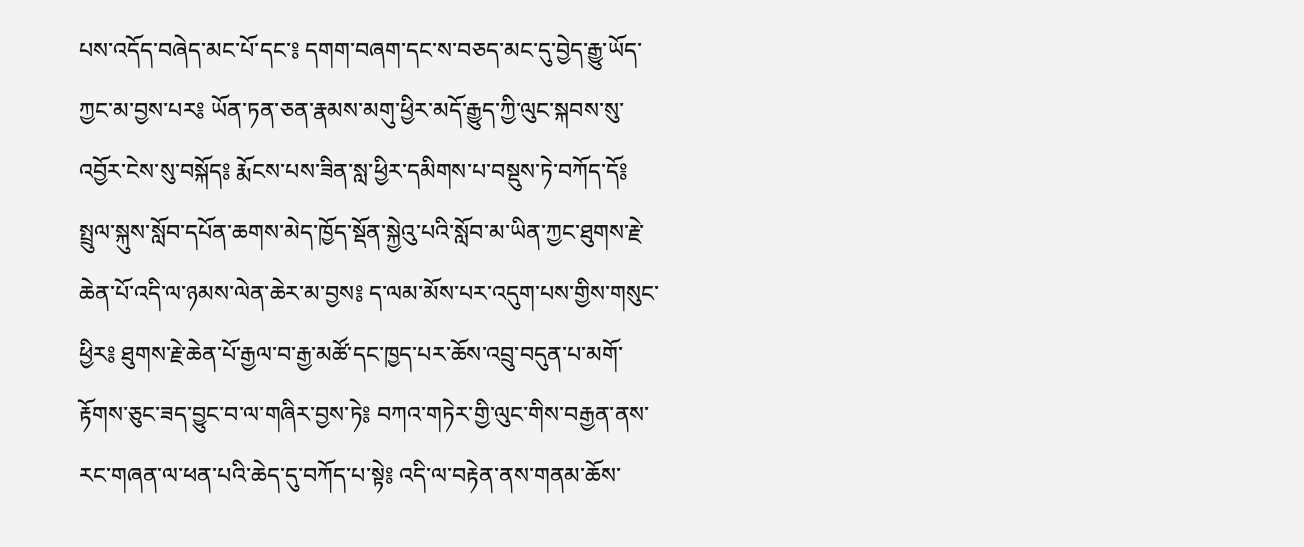པས་འདོད་བཞེད་མང་པོ་དང་༔ དགག་བཞག་དང་ས་བཅད་མང་དུ་བྱེད་རྒྱུ་ཡོད་ཀྱང་མ་བྱས་པར༔ ཡོན་ཏན་ཅན་རྣམས་མགུ་ཕྱིར་མདོ་རྒྱུད་ཀྱི་ལུང་སྐབས་སུ་འབྱོར་ངེས་སུ་བསྐོད༔ རྨོངས་པས་ཟིན་སླ་ཕྱིར་དམིགས་པ་བསྡུས་ཏེ་བཀོད་དོ༔ སྤྲུལ་སྐུས་སློབ་དཔོན་ཆགས་མེད་ཁྱོད་སྡོན་སྐྱེའུ་པའི་སློབ་མ་ཡིན་ཀྱང་ཐུགས་རྗེ་ཆེན་པོ་འདི་ལ་ཉམས་ལེན་ཆེར་མ་བྱས༔ ད་ལམ་མོས་པར་འདུག་པས་གྱིས་གསུང་ཕྱིར༔ ཐུགས་རྗེ་ཆེན་པོ་རྒྱལ་བ་རྒྱ་མཚོ་དང་ཁྱད་པར་ཆོས་འབྲུ་བདུན་པ་མགོ་རྟོགས་ཅུང་ཟད་བྱུང་བ་ལ་གཞིར་བྱས་ཏེ༔ བཀའ་གཏེར་གྱི་ལུང་གིས་བརྒྱན་ནས་རང་གཞན་ལ་ཕན་པའི་ཆེད་དུ་བཀོད་པ་སྟེ༔ འདི་ལ་བརྟེན་ནས་གནམ་ཆོས་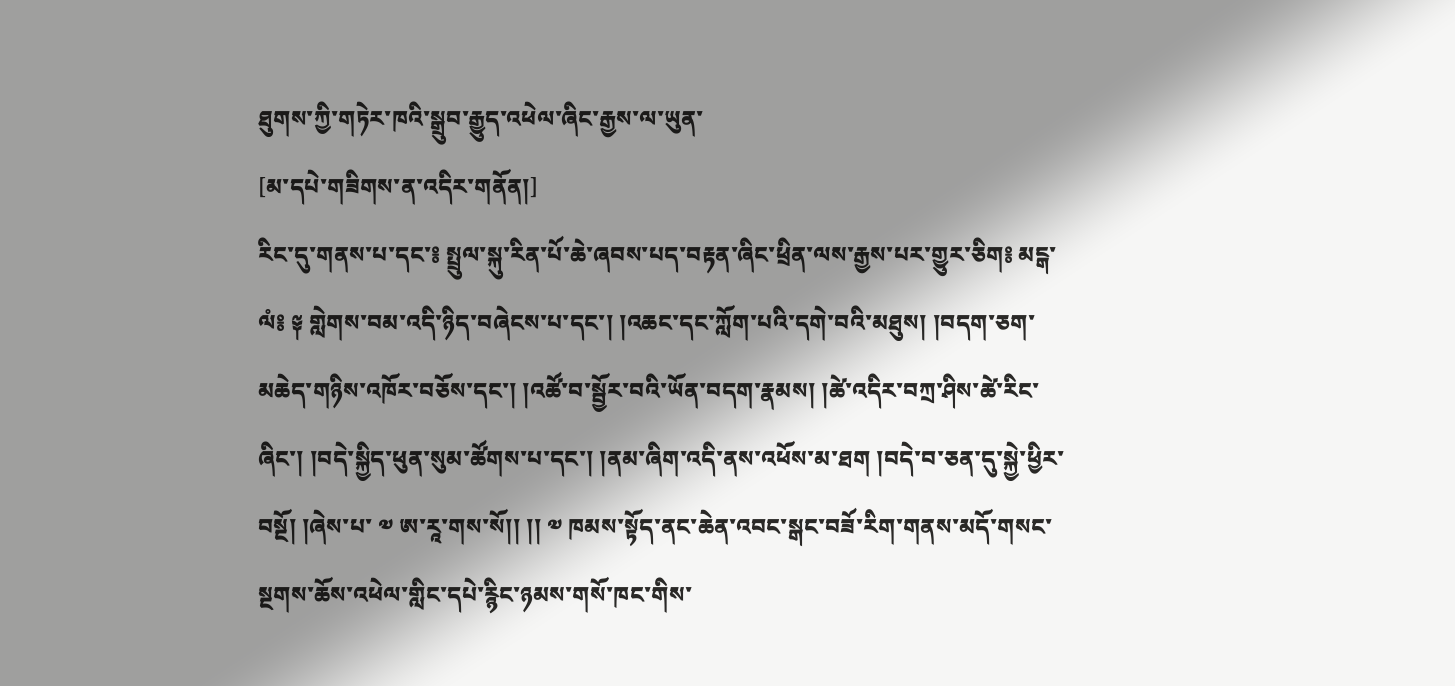ཐུགས་ཀྱི་གཏེར་ཁའི་སྒྲུབ་རྒྱུད་འཕེལ་ཞིང་རྒྱས་ལ་ཡུན་
[མ་དཔེ་གཟིགས་ན་འདིར་གནོན།]
རིང་དུ་གནས་པ་དང་༔ སྤྲུལ་སྐུ་རིན་པོ་ཆེ་ཞབས་པད་བརྟན་ཞིང་ཕྲིན་ལས་རྒྱས་པར་གྱུར་ཅིག༔ མངྒ་ལཾ༔ ༈ གླེགས་བམ་འདི་ཉིད་བཞེངས་པ་དང་། །འཆང་དང་ཀློག་པའི་དགེ་བའི་མཐུས། །བདག་ཅག་མཆེད་གཉིས་འཁོར་བཅོས་དང་། །འཚོ་བ་སྦྱོར་བའི་ཡོན་བདག་རྣམས། །ཚེ་འདིར་བཀྲ་ཤིས་ཚེ་རིང་ཞིང་། །བདེ་སྐྱིད་ཕུན་སུམ་ཚོགས་པ་དང་། །ནམ་ཞིག་འདི་ནས་འཕོས་མ་ཐག །བདེ་བ་ཅན་དུ་སྐྱེ་ཕྱིར་བསྔོ། །ཞེས་པ་ ༧ ཨ་རཱ་གས་སོ།། །། ༧ ཁམས་སྟོད་ནང་ཆེན་འབང་སྒང་བཟོ་རིག་གནས་མདོ་གསང་སྔགས་ཆོས་འཕེལ་གླིང་དཔེ་རྙིང་ཉམས་གསོ་ཁང་གིས་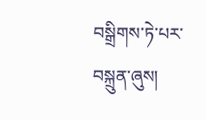བསྒྲིགས་ཏེ་པར་བསྐྲུན་ཞུས།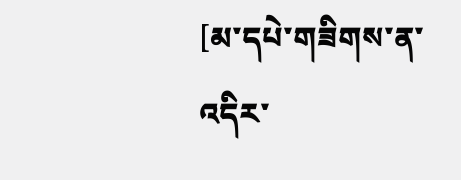[མ་དཔེ་གཟིགས་ན་འདིར་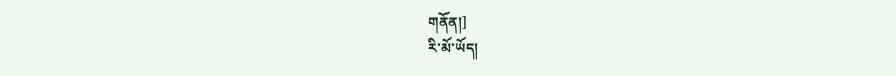གནོན།]
རི་མོ་ཡོད།